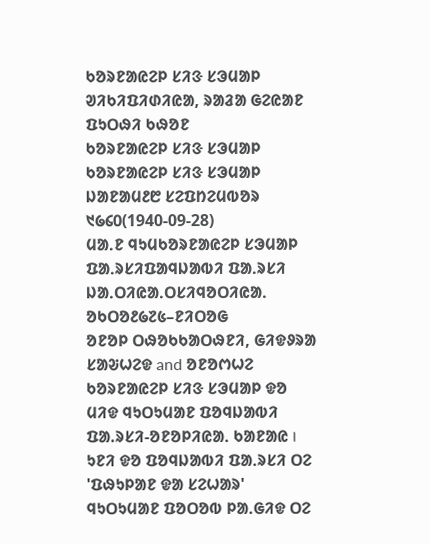ᱠᱚᱨᱱᱟᱭᱮᱞ ᱥᱤᱝ ᱥᱳᱢᱟᱞ
ᱣᱤᱠᱤᱯᱤᱰᱤᱭᱟ, ᱨᱟᱲᱟ ᱜᱮᱭᱟᱱ ᱯᱩᱛᱷᱤ ᱠᱷᱚᱱ
ᱠᱚᱨᱱᱟᱭᱮᱞ ᱥᱤᱝ ᱥᱳᱢᱟᱞ
ᱠᱚᱨᱱᱟᱭᱮᱞ ᱥᱤᱝ ᱥᱳᱢᱟᱞ
ᱡᱟᱱᱟᱢ᱒᱘ ᱥᱮᱯᱴᱮᱢᱵᱚᱨ ᱑᱙᱔᱐(1940-09-28)
ᱢᱟᱹᱱ ᱧᱩᱢᱠᱚᱨᱱᱟᱭᱮᱞ ᱥᱳᱢᱟᱞ
ᱯᱟᱹᱨᱥᱤᱯᱟᱧᱡᱟᱵᱤ ᱯᱟᱹᱨᱥᱤ
ᱡᱟᱹᱛᱤᱭᱟᱹᱛᱥᱤᱧᱚᱛᱤᱭᱟᱹ
ᱚᱠᱛᱚ᱒᱙᱗᱕–ᱱᱤᱛᱚᱜ
ᱚᱱᱚᱞ ᱛᱷᱚᱠᱠᱟᱛᱷᱱᱤ, ᱜᱤᱫᱽᱨᱟ ᱥᱟᱶᱦᱮᱫ and ᱚᱱᱚᱬᱦᱮ
ᱠᱚᱨᱱᱟᱭᱮᱞ ᱥᱤᱝ ᱥᱳᱢᱟᱞ ᱫᱚ ᱢᱤᱫ ᱧᱩᱛᱩᱢᱟᱱ ᱯᱚᱧᱡᱟᱵᱤ ᱯᱟ.ᱨᱥᱤ-ᱚᱱᱚᱞᱤᱭᱟᱹ ᱠᱟᱱᱟᱭ । ᱩᱱᱤ ᱫᱚ ᱯᱚᱧᱡᱟᱵᱤ ᱯᱟᱹᱨᱥᱤ ᱛᱮ 'ᱯᱷᱩᱞᱟᱱ ᱫᱟ ᱥᱮᱦᱟᱨ' ᱧᱩᱛᱩᱢᱟᱱ ᱯᱚᱛᱚᱵ ᱞᱟᱹᱜᱤᱫ ᱛᱮ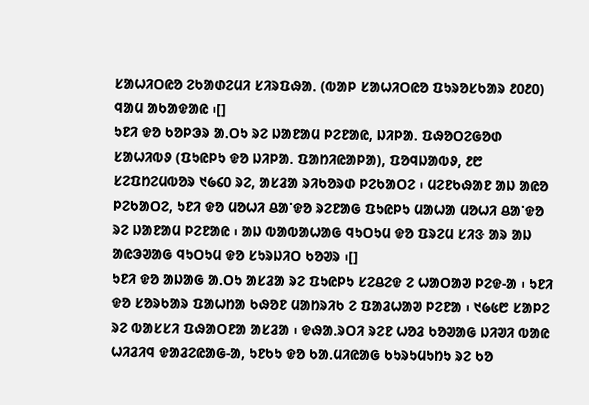ᱥᱟᱦᱤᱛᱭᱚ ᱮᱠᱟᱰᱮᱢᱤ ᱥᱤᱨᱯᱷᱟᱹ (ᱵᱟᱞ ᱥᱟᱦᱤᱛᱭᱚ ᱯᱩᱨᱚᱥᱠᱟᱨ ᱒᱐᱒᱐) ᱧᱟᱢ ᱟᱠᱟᱫᱟᱭ ᱾[]
ᱩᱱᱤ ᱫᱚ ᱠᱚᱞᱳᱨ ᱟᱹᱛᱩ ᱨᱮ ᱡᱟᱱᱟᱢ ᱞᱮᱱᱟᱭ, ᱡᱤᱞᱟ. ᱯᱷᱚᱛᱮᱜᱚᱰ ᱥᱟᱦᱤᱵᱽ (ᱯᱩᱭᱞᱩ ᱫᱚ ᱡᱤᱞᱟ. ᱯᱟᱴᱤᱭᱟᱞᱟ), ᱯᱚᱧᱡᱟᱵᱽ, ᱒᱘ ᱥᱮᱯᱴᱮᱢᱵᱚᱨ ᱑᱙᱔᱐ ᱨᱮ, ᱟᱥᱲᱟ ᱨᱤᱠᱚᱨᱰ ᱞᱮᱠᱟᱛᱮ ᱾ ᱢᱮᱱᱠᱷᱟᱱ ᱟᱡ ᱟᱭᱚ ᱞᱮᱠᱟᱛᱮ, ᱩᱱᱤ ᱫᱚ ᱢᱚᱦᱤ ᱪᱟᱸᱫᱚ ᱨᱮᱱᱟᱜ ᱯᱩᱭᱞᱩ ᱢᱟᱦᱟ ᱢᱚᱦᱤ ᱪᱟᱸᱫᱚ ᱨᱮ ᱡᱟᱱᱟᱢ ᱞᱮᱱᱟᱭ ᱾ ᱟᱡ ᱵᱟᱵᱟᱦᱟᱜ ᱧᱩᱛᱩᱢ ᱫᱚ ᱯᱨᱮᱢ ᱥᱤᱝ ᱟᱨ ᱟᱡ ᱟᱭᱳᱣᱟᱜ ᱧᱩᱛᱩᱢ ᱫᱚ ᱥᱩᱨᱡᱤᱛ ᱠᱚᱣᱨ ᱾[]
ᱩᱱᱤ ᱫᱚ ᱟᱡᱟᱜ ᱟᱹᱛᱩ ᱟᱥᱲᱟ ᱨᱮ ᱯᱩᱭᱞᱩ ᱥᱮᱪᱮᱫ ᱮ ᱦᱟᱛᱟᱣ ᱞᱮᱫ-ᱟ ᱾ ᱩᱱᱤ ᱫᱚ ᱥᱚᱨᱠᱟᱨ ᱯᱟᱦᱴᱟ ᱠᱷᱚᱱ ᱢᱟᱴᱨᱤᱠ ᱮ ᱯᱟᱲᱦᱟᱣ ᱞᱮᱱᱟ ᱾ ᱑᱙᱕᱘ ᱥᱟᱞᱮ ᱨᱮ ᱵᱟᱥᱥᱤ ᱯᱷᱟᱛᱱᱟ ᱟᱥᱲᱟ ᱾ ᱫᱷᱟᱹᱨᱛᱤ ᱨᱮᱱ ᱦᱚᱲ ᱠᱚᱣᱟᱜ ᱡᱤᱣᱤ ᱵᱟᱭ ᱦᱤᱲᱤᱧ ᱫᱟᱲᱮᱭᱟᱜ-ᱟ, ᱩᱱᱠᱩ ᱫᱚ ᱠᱟᱹᱢᱤᱭᱟᱜ ᱠᱩᱨᱩᱢᱩᱴᱩ ᱨᱮ ᱠᱚ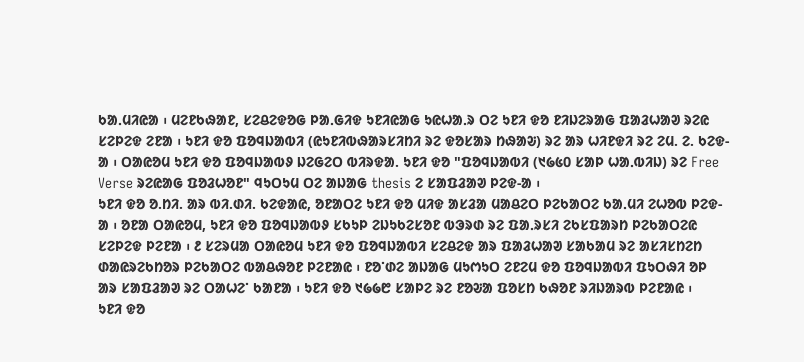ᱠᱟᱹᱢᱤᱭᱟ ᱾ ᱢᱮᱱᱠᱷᱟᱱ, ᱥᱮᱪᱮᱫᱚᱜ ᱞᱟᱹᱜᱤᱫ ᱩᱱᱤᱭᱟᱜ ᱩᱭᱦᱟᱹᱨ ᱛᱮ ᱩᱱᱤ ᱫᱚ ᱱᱤᱡᱮᱨᱟᱜ ᱯᱟᱲᱦᱟᱣ ᱨᱮᱭ ᱥᱮᱞᱮᱫ ᱮᱱᱟ ᱾ ᱩᱱᱤ ᱫᱚ ᱯᱚᱧᱡᱟᱵᱤ (ᱭᱩᱱᱤᱵᱷᱟᱨᱥᱤᱴᱤ ᱨᱮ ᱫᱚᱥᱟᱨ ᱴᱷᱟᱶ) ᱨᱮ ᱟᱨ ᱦᱤᱱᱫᱤ ᱨᱮ ᱮᱢ. ᱮ. ᱠᱮᱫ-ᱟ ᱾ ᱛᱟᱭᱚᱢ ᱩᱱᱤ ᱫᱚ ᱯᱚᱧᱡᱟᱵᱽ ᱡᱮᱜᱮᱛ ᱵᱤᱨᱫᱟ. ᱩᱱᱤ ᱫᱚ "ᱯᱚᱧᱡᱟᱵᱤ (᱑᱙᱕᱐ ᱥᱟᱞ ᱦᱟᱹᱵᱤᱡ) ᱨᱮ Free Verse ᱨᱮᱭᱟᱜ ᱯᱚᱲᱦᱚᱱ" ᱧᱩᱛᱩᱢ ᱛᱮ ᱟᱡᱟᱜ thesis ᱮ ᱥᱟᱯᱲᱟᱣ ᱞᱮᱫ-ᱟ ᱾
ᱩᱱᱤ ᱫᱚ ᱚ.ᱴᱤ. ᱟᱨ ᱵᱤ.ᱰᱤ. ᱠᱮᱫᱟᱭ, ᱚᱱᱟᱛᱮ ᱩᱱᱤ ᱫᱚ ᱢᱤᱫ ᱟᱥᱲᱟ ᱢᱟᱪᱮᱛ ᱞᱮᱠᱟᱛᱮ ᱠᱟᱹᱢᱤ ᱮᱦᱚᱵ ᱞᱮᱫ-ᱟ ᱾ ᱚᱱᱟ ᱛᱟᱭᱚᱢ, ᱩᱱᱤ ᱫᱚ ᱯᱚᱧᱡᱟᱵᱽ ᱥᱠᱩᱞ ᱮᱡᱩᱠᱮᱥᱚᱱ ᱵᱳᱨᱰ ᱨᱮ ᱯᱟᱹᱨᱥᱤ ᱮᱠᱥᱯᱟᱨᱴ ᱞᱮᱠᱟᱛᱮᱭ ᱥᱮᱞᱮᱫ ᱞᱮᱱᱟ ᱾ ᱒ ᱥᱮᱨᱢᱟ ᱛᱟᱭᱚᱢ ᱩᱱᱤ ᱫᱚ ᱯᱚᱧᱡᱟᱵᱤ ᱥᱮᱪᱮᱫ ᱟᱨ ᱯᱟᱲᱦᱟᱣ ᱥᱟᱠᱟᱢ ᱨᱮ ᱟᱥᱤᱥᱴᱮᱴ ᱰᱟᱭᱨᱮᱠᱴᱚᱨ ᱞᱮᱠᱟᱛᱮ ᱵᱟᱪᱷᱚᱱ ᱞᱮᱱᱟᱭ ᱾ ᱱᱚᱸᱰᱮ ᱟᱡᱟᱜ ᱢᱩᱬᱩᱛ ᱮᱱᱮᱢ ᱫᱚ ᱯᱚᱧᱡᱟᱵᱤ ᱯᱩᱛᱷᱤ ᱚᱞ ᱟᱨ ᱥᱟᱯᱲᱟᱣ ᱨᱮ ᱛᱟᱦᱮᱸ ᱠᱟᱱᱟ ᱾ ᱩᱱᱤ ᱫᱚ ᱑᱙᱙᱘ ᱥᱟᱞᱮ ᱨᱮ ᱱᱚᱶᱟ ᱯᱚᱥᱴ ᱠᱷᱚᱱ ᱨᱤᱡᱟᱨᱵ ᱞᱮᱱᱟᱭ ᱾
ᱩᱱᱤ ᱫᱚ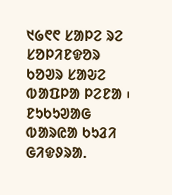᱑᱙᱖᱖ ᱥᱟᱞᱮ ᱨᱮ ᱥᱚᱞᱤᱱᱫᱚᱨ ᱠᱚᱣᱨ ᱥᱟᱶᱮ ᱵᱟᱯᱞᱟ ᱞᱮᱱᱟ ᱾ ᱱᱩᱠᱩᱣᱟᱜ ᱵᱟᱨᱭᱟ ᱠᱩᱲᱤ ᱜᱤᱫᱽᱨᱟ.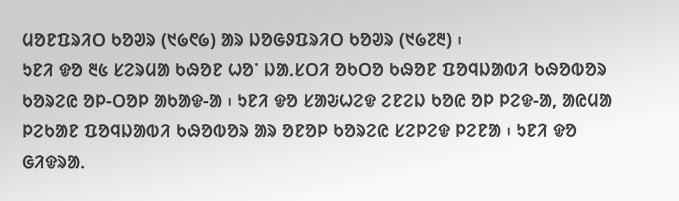ᱢᱚᱱᱯᱨᱤᱛ ᱠᱚᱣᱨ (᱑᱙᱖᱙) ᱟᱨ ᱡᱚᱜᱽᱯᱨᱤᱛ ᱠᱚᱣᱨ (᱑᱙᱗᱓) ᱾
ᱩᱱᱤ ᱫᱚ ᱓᱕ ᱥᱮᱨᱢᱟ ᱠᱷᱚᱱ ᱦᱚᱸ ᱡᱟᱹᱥᱛᱤ ᱚᱠᱛᱚ ᱠᱷᱚᱱ ᱯᱚᱧᱡᱟᱵᱤ ᱠᱷᱚᱵᱚᱨ ᱠᱚᱨᱮᱭ ᱚᱞ-ᱛᱚᱞ ᱟᱠᱟᱫ-ᱟ ᱾ ᱩᱱᱤ ᱫᱚ ᱥᱟᱶᱦᱮᱫ ᱮᱱᱮᱡ ᱠᱚᱭ ᱚᱞ ᱞᱮᱫ-ᱟ, ᱟᱭᱢᱟ ᱞᱮᱠᱟᱱ ᱯᱚᱧᱡᱟᱵᱤ ᱠᱷᱚᱵᱚᱨ ᱟᱨ ᱚᱱᱚᱞ ᱠᱚᱨᱮᱭ ᱥᱮᱞᱮᱫ ᱞᱮᱱᱟ ᱾ ᱩᱱᱤ ᱫᱚ ᱜᱤᱫᱨᱟᱹ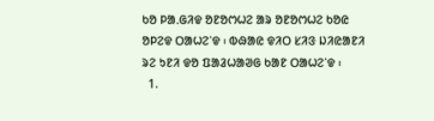ᱠᱚ ᱞᱟᱹᱜᱤᱫ ᱚᱱᱚᱬᱦᱮ ᱟᱨ ᱚᱱᱚᱬᱦᱮ ᱠᱚᱭ ᱚᱞᱮᱫ ᱛᱟᱦᱮᱸᱫ ᱾ ᱵᱷᱟᱭ ᱫᱤᱛ ᱥᱤᱝ ᱡᱤᱭᱟᱱᱤ ᱨᱮ ᱩᱱᱤ ᱫᱚ ᱯᱟᱲᱦᱟᱣᱜ ᱠᱟᱱ ᱛᱟᱦᱮᱸᱫ ᱾
  1.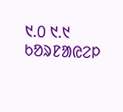᱑.᱐ ᱑.᱑ ᱠᱚᱨᱱᱟᱭᱮᱞ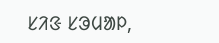ᱥᱤᱝ ᱥᱳᱢᱟᱞ,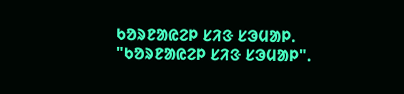ᱠᱚᱨᱱᱟᱭᱮᱞ ᱥᱤᱝ ᱥᱳᱢᱟᱞ. "ᱠᱚᱨᱱᱟᱭᱮᱞ ᱥᱤᱝ ᱥᱳᱢᱟᱞ".